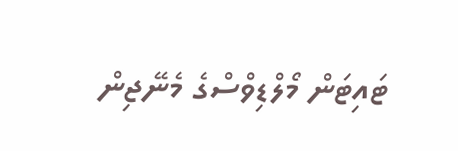ޓައިޓަން މޯލްޑިވްސްގެ މެނޭޖިން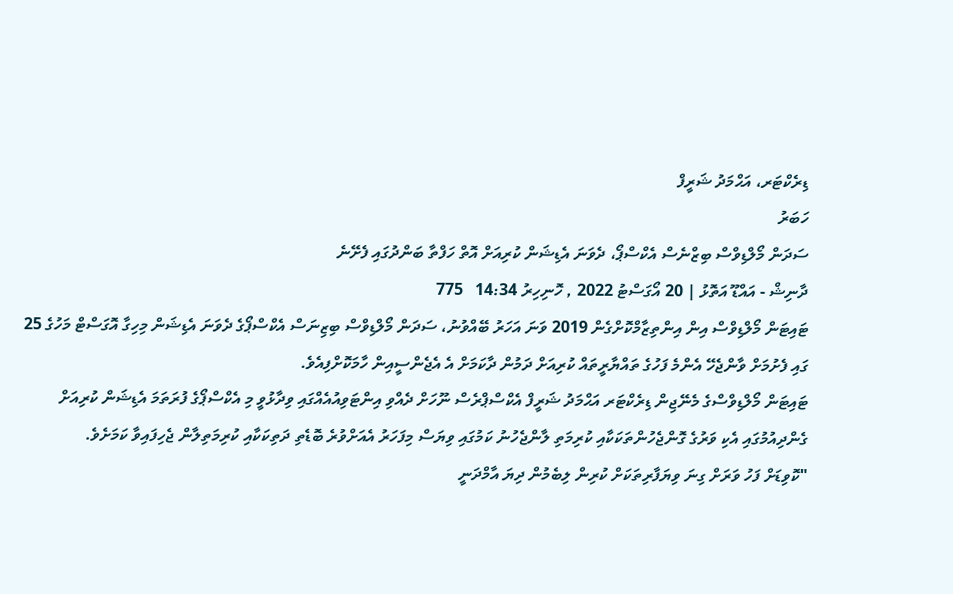ޑިރެކްޓަރ، އަޙްމަދު ޝަރީފް
ހަބަރު
ސަދަން މޯލްޑިވްސް ބިޒްނެސް އެކްސްޕޯ، ދެވަނަ އެޑިޝަން ކުރިއަށް އޮތް ހަފްތާ ބަންދުގައި ފެށޭނެ
ދާނިޝް - އައްޑޫ އަތޮޅު | 20 އޯގަސްޓު 2022 , ހޮނިހިރު 14:34   775
ޓައިޓަން މޯލްޑިވްސް އިން އިންތިޒާމްކޮށްގެން 2019 ވަނަ އަހަރު ބޭއްވުނު، ސަދަން މޯލްޑިވްސް ބިޒިނަސް އެކްސްޕޯގެ ދެވަނަ އެޑިޝަން މިހިގާ އޮގަސްޓް މަހުގެ 25 ގައި ފެށުމަށް ވާންޖެހޭ އެންމެ ފަހުގެ ތައްޔާރީތައް ކުރިއަށް ދަމުން ދާކަމަށް އެ އެޖެންސީއިން ހާމަކޮށްފިއެވެ.
ޓައިޓަން މޯލްޑިވްސްގެ މެނޭޖިން ޑިރެކްޓަރ އަޙްމަދު ޝަރީފް އެކްސްޕްރެސް ނޫހަށް ދެއްވި އިންޓަވިއުއެއްގައި ވިދާޅުވީ މި އެކްސްޕޯގެ ފުރަތަމަ އެޑިޝަން ކުރިއަށް ގެންދިއުމުގައި އެކި ވަރުގެ ގޮންޖެހުންތަކަކާއި ކުރިމަތި ލާންޖެހުނު ކަމުގައި ވިޔަސް މިފަހަރު އެއަށްވުރެ ބޮޑެތި ދަތިކަކާއި ކުރިމަތިލާން ޖެހިފައިވާ ކަމަށެވެ.
"ކޮވިޑަށް ފަހު ވަރަށް ގިނަ ވިޔަފާރިތަކަށް ކުރިން ލިބެމުން ދިޔަ އާމްދަނީ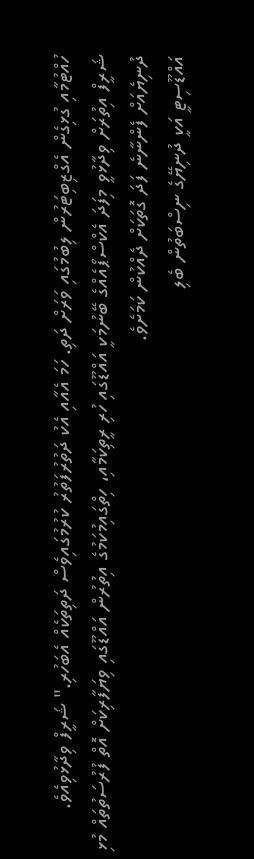ހުއްޓުމާއި ގުޅިގެން އެގްޒިބިޓަރުން ލިބުމުގައި ވަރަށް ދަތި. ހަމަ އެއާއި އެކު ދަތުރުފަތުރު ކުރުމުގައިވެސް ދަތިތަކެއް އެބަހުރި." ޝަރީފް ވިދާޅުވިއެވެ.
ޝަރީފް އިތުރަށް ވިދާޅުވީ މިފަދަ އެކްސްޕޯއެއްގެ ބޭނުމަކީ އައްޑޫގައި ހުރި ރީތިކަމާއި، ހިތްގައިމުކަމުގެ އިތުރުން އައްޑޫގައި ވިޔަފާރިކަށް އޮތް ފުރުސަތުތައް މުޅި ދުނިޔެއަށް ފެންނާނެ ފަދަ ގޮތަކަށް ދެއްކުން ކަމަށެވެ.
އައްޑޫސިޓީ އަކީ ދުނިޔޭގެ ނިސްބަތުން ބެލި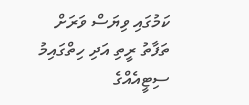ކަމުގައި ވިޔަސް ވަރަށް ތަފާތު ރީތި އަދި ހިތްގައިމު ސިޓީއެއްގެ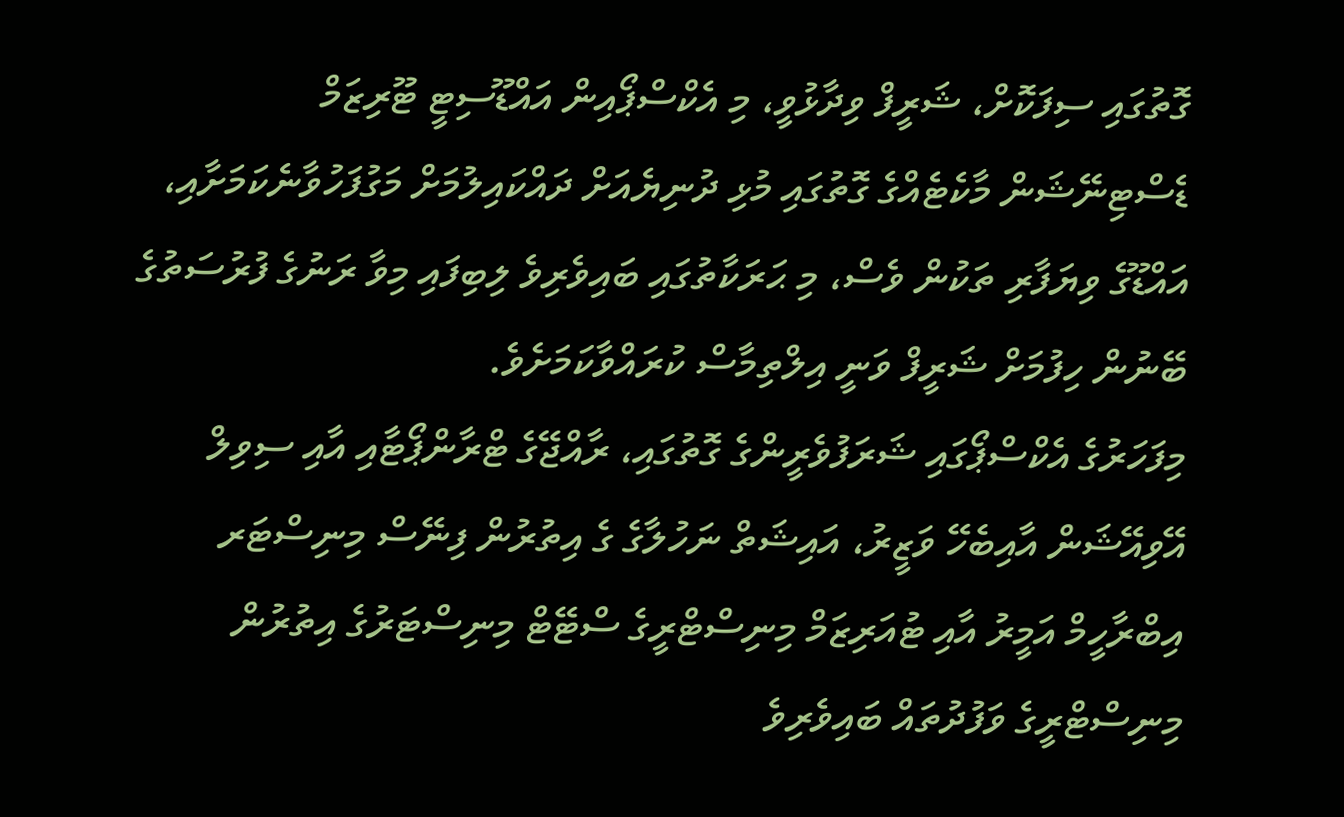ގޮތުގައި ސިފަކޮށް، ޝަރީފް ވިދާޅުވީ، މި އެކްސްޕޯއިން އައްޑޫސިޓީ ޓޫރިޒަމް ޑެސްޓިނޭޝަން މާކެޓެއްގެ ގޮތުގައި މުޅި ދުނިޔެއަށް ދައްކައިލުމަށް މަގުފަހުވާނެކަމަށާއި، އައްޑޫގެ ވިޔަފާރި ތަކުން ވެސް، މި ޙަރަކާތުގައި ބައިވެރިވެ ލިބިފައި މިވާ ރަނުގެ ފުރުސަތުގެ ބޭނުން ހިފުމަށް ޝަރީފް ވަނީ އިލްތިމާސް ކުރައްވާކަމަށެވެ.
މިފަހަރުގެ އެކްސްޕޯގައި ޝަރަފުވެރީންގެ ގޮތުގައި، ރާއްޖޭގެ ޓްރާންޕޯޓާއި އާއި ސިވިލް އޭވިއޭޝަން އާއިބެހޭ ވަޒީރު، އައިޝަތް ނަހުލާގެ ގެ އިތުރުން ފިނޭސް މިނިސްޓަރ އިބްރާހީމް އަމީރު އާއި ޓުއަރިޒަމް މިނިސްޓްރީގެ ސްޓޭޓް މިނިސްޓަރުގެ އިތުރުން މިނިސްޓްރީގެ ވަފުދުތައް ބައިވެރިވެ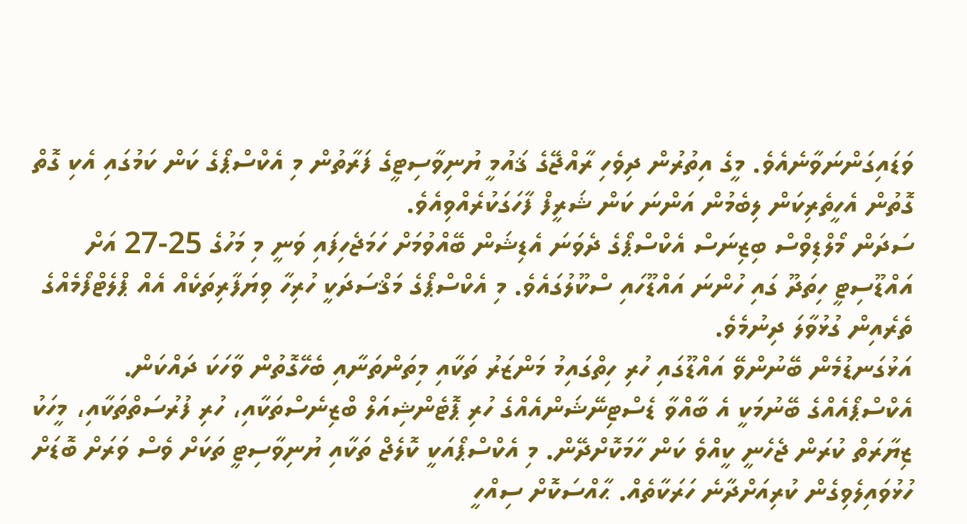ވަޑައިގަންނަވާނެއެވެ. މީގެ އިތުރުން ދިވެހި ރާއްޖޭގެ ޤައުމީ ޔުނިވާސިޓީގެ ފަރާތުން މި އެކްސްޕޯގެ ކަން ކަމުގައި އެކި ގޮތް ގޮތުން އެހީތެރިކަން ލިބެމުން އަންނަ ކަން ޝަރީފް ފާހަގަކުރެއްވިއެވެ.
ސަދަން މޯލްޑިވްސް ބިޒިނަސް އެކްސްޕޯގެ ދެވަނަ އެޑިޝަން ބޭއްވުމަށް ހަމަޖެހިފައި ވަނީ މި މަހުގެ 25-27 އަށް އައްޑޫސިޓީ ހިތަދޫ ގައި ހުންނަ އައްޑޫހައި ސްކޫލުގައެވެ. މި އެކްސްޕޯގެ މަޤްސަދަކީ ހުރިހާ ވިޔަފާރިތަކެއް އެއް ޕްލެޓްފޯމެއްގެ ތެރެއިން ގުޅުވާލަ ދިނުމެވެ.
އަޅުގަނޑުމެން ބޭނުންވޭ އައްޑޫގައި ހުރި ހިތްގައިމު މަންޒަރު ތަކާއި މިތަންތަނާއި ބެހޭގޮތުން ވާހަކަ ދައްކަން. އެކްސްޕޯއެއްގެ ބޭނުމަކީ އެ ބާއްވާ ޑެސްޓިނޭޝަންއެއްގެ ހުރި ޕޮޓެންޝިއަލް ބްޒިނެސްތަކާއި، ހުރި ފުރުސަތްތަކާއި، މީހަކު ޒިޔާރަތް ކުރަން ޖެހެނީ ކީއްވެ ކަން ހާމަކޮށްދޭން. މި އެކްސްޕޯއަކީ ކޮލެޖް ތަކާއި ޔުނިވާސިޓީ ތަކަށް ވެސް ވަރަށް ބޮޑަށް ހުޅުވައިލެވިގެން ކުރިއަށްދާނެ ހަރަކާތެއް. ޙާއްސަކޮށް ސިއްހީ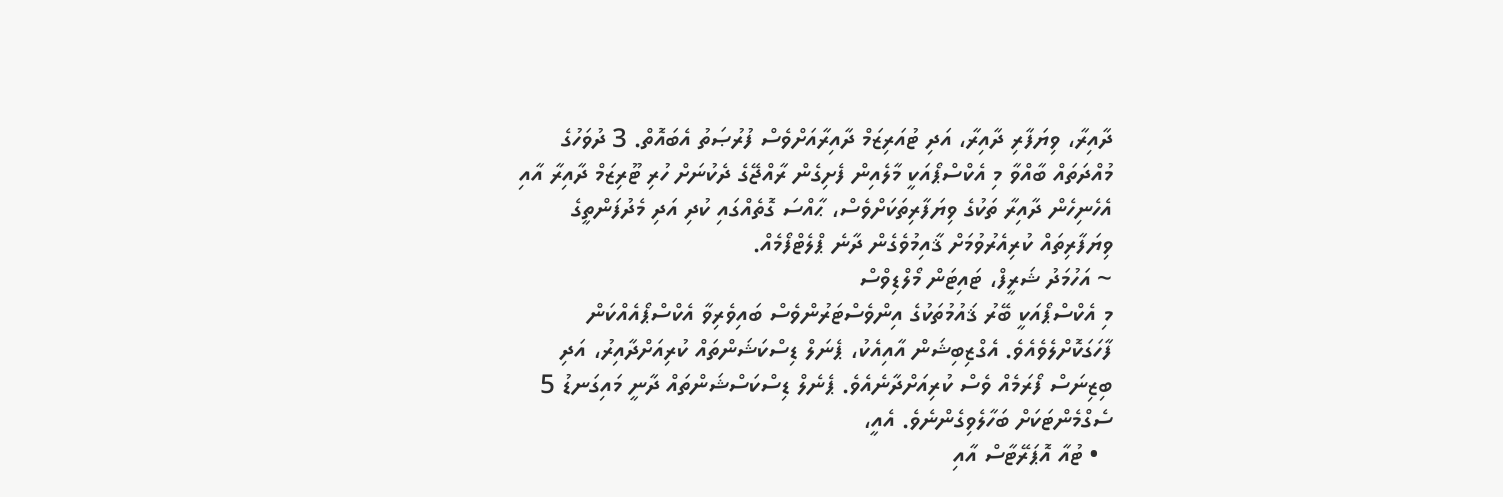ދާއިރާ، ވިޔަފާރި ދާއިރާ، އަދި ޓުއަރިޒަމް ދާއިރާއަށްވެސް ފުރުޞަތު އެބައޮތް. 3 ދުވަހުގެ މުއްދަތައް ބާއްވާ މި އެކްސްޕޯއަކީ މާލެއިން ފެށިގެން ރާއްޖޭގެ ދެކުނަށް ހުރި ޓޫރިޒަމް ދާއިރާ އާއި އެހެނިހެން ދާއިރާ ތަކުގެ ވިޔަފާރިތަކަށްވެސް، ޙާއްސަ ގޮތެއްގައި ކުދި އަދި މެދުފަންތީގެ ވިޔަފާރިތައް ކުރިއެރުވުމަށް ޤާއިމުވެގެން ދާނެ ޕްލެޓްފޯމެއް.
~ އަހުމަދު ޝަރީފް، ޓައިޓަން މޯލްޑިވްސް
މި އެކްސްޕޯއަކީ ބޭރު ޤައުމުތަކުގެ އިންވެސްޓަރުންވެސް ބައިވެރިވާ އެކްސްޕޯއެއްކަން ފާހަގަކޮށްލެވެއެވެ. އެގްޒިބިޝަން އާއިއެކު، ޕެނަލް ޑިސްކަޝަންތައް ކުރިއަށްދާއިރު، އަދި ބިޒިނަސް ފޯރަމެއް ވެސް ކުރިއަށްދާނެއެވެ. ޕެނެލް ޑިސްކަސްޝަންތައް ދާނީ މައިގަނޑު 5 ސެގްމެންޓަކަށް ބަހާލެވިގެންނެވެ. އެއީ،
  • ޓުއާ އޮޕަރޭޓާސް އާއި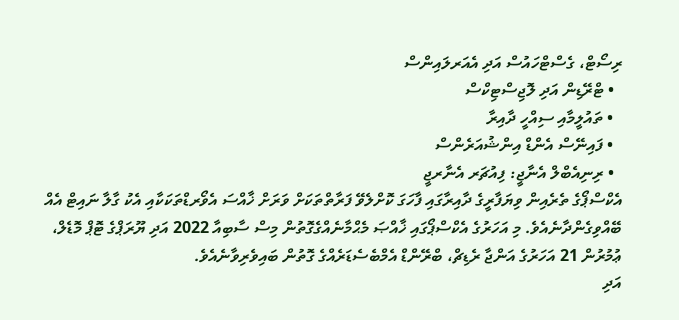ރިސޯޓް، ގެސްޓްހައުސް އަދި އެއަރލައިންސް
  • ޓްރޭޑިން އަދި ލޮޖިސްޓިކްސް
  • ތައުލީމާއި ސިއްހީ ދާއިރާ
  • ފައިނޭސް އެންޑް އިންޝުއަރެންސް
  • ރިނިއެބްލް އެނާޖީ: ފިއުޗަރ އެނާރޖީ
އެކްސްޕޯގެ ތެރެއިން ވިޔަފާރީގެ ދާއިރާގައި ފާހަގަ ކޮށްލެވޭ ފަރާތްތަކަށް ވަރަށް ޚާއްސަ އެވޯރޑްތަކަކާއި އެކު ގާލާ ނައިޓް އެއް ބޭއްވިގެންދާނެއެވެ. މި އަހަރުގެ އެކްސްޕޯގައި ޚާއްޞަ މެޙްމާނެއްގެގޮތުން މިސް ސާބިއާ 2022 އަދި ޔޫރަޕްގެ ޓޮޕް މޮޑެލް، ޢުމުރުން 21 އަހަރުގެ އަންޖާ ރެޑިޗް، ބްރޭންޑް އެމްބެސެޑަރެއްގެ ގޮތުން ބައިވެރިވާނެއެވެ.
އަދި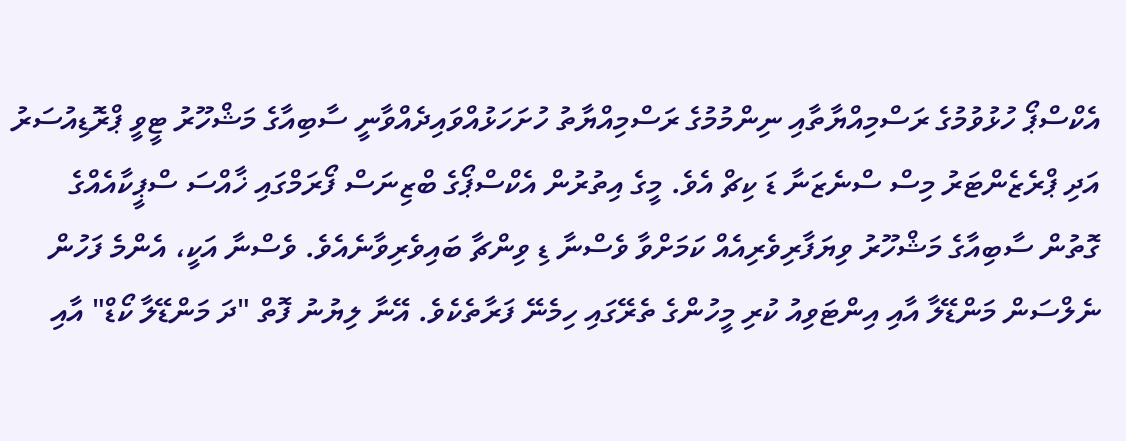އެކްސްޕޯ ހުޅުވުމުގެ ރަސްމިއްޔާތާއި ނިންމުމުގެ ރަސްމިއްޔާތު ހުށަހަޅުއްވައިދެއްވާނީ ސާބިއާގެ މަޝްހޫރު ޓީވީ ޕްރޮޑިއުސަރު އަދި ޕްރެޒެންޓަރު މިސް ސްނެޒަނާ ޑަ ކިޗް އެވެ. މީގެ އިތުރުން އެކްސްޕޯގެ ބްޒިނަސް ފޯރަމްގައި ޚާއްސަ ސްޕީކާއެއްގެ ގޮތުން ސާބިއާގެ މަޝްހޫރު ވިޔަފާރިވެރިއެއް ކަމަށްވާ ވެސްނާ ޑި ވިންޗާ ބައިވެރިވާނެއެވެ. ވެސްނާ އަކީ، އެންމެ ފަހުން ނެލްސަން މަންޑޭލާ އާއި އިންޓަވިއު ކުރި މީހުންގެ ތެރޭގައި ހިމެނޭ ފަރާތެކެވެ. އޭނާ ލިޔުނު ފޮތް "ދަ މަންޑޭލާ ކޯޑް" އާއި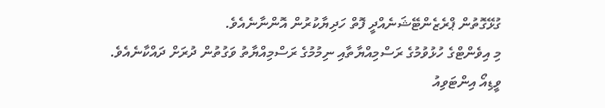ގުޅޭގޮތުން ޕްރެޒެންޓޭޝަނެއްދީ ފޮތް ހަދިޔާކުރުން އޮންނާނެއެވެ.
މި އިވެންޓްގެ ހުޅުވުމުގެ ރަސްމިއްޔާތާއި ނިމުމުގެ ރަސްމިއްޔާތު ވަގުތުން ދުރަށް ދައްކާނެއެވެ.
ވީޑިއޯ އިންޓަވިއު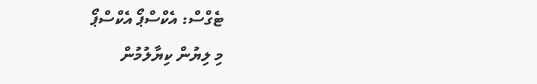ޓެގްސް: އެކްސްޕޯ އެކްސްޕޯ
މި ލިޔުން ކިޔާލުމުން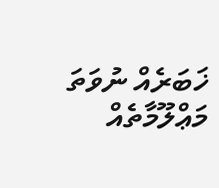ޚަބަރެއް ނުވަތަ މަޢްލޫމާތެއް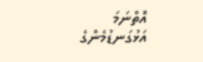އޮތްނަމަ އަޅުގަނޑުމެންގެ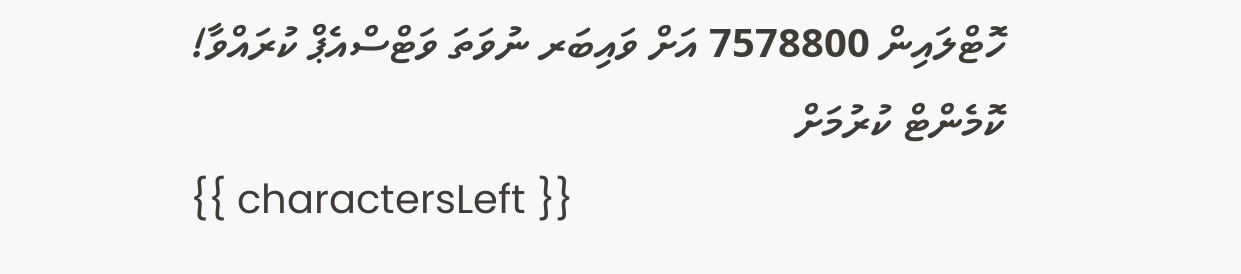ހޮޓްލައިން 7578800 އަށް ވައިބަރ ނުވަތަ ވަޓްސްއެޕް ކުރައްވާ!
ކޮމެންޓް ކުރުމަށް
{{ charactersLeft }}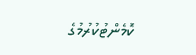ކޮމެންޓުކުރުމުގެ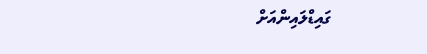ގައިޑްލައިންއަށް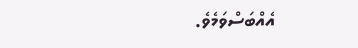އެއްބަސްވަމެވެ.